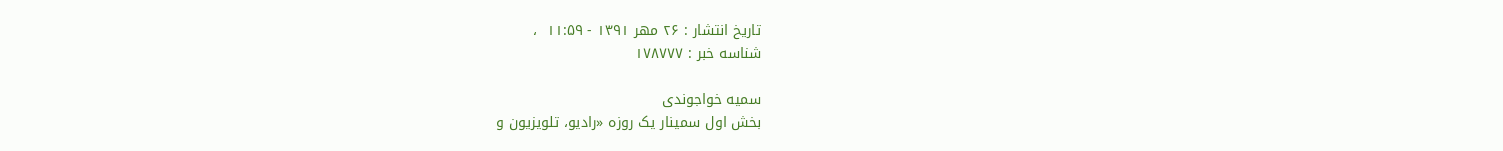تاریخ انتشار : ۲۶ مهر ۱۳۹۱ - ۱۱:۵۹  ،
شناسه خبر : ۱۷۸۷۷۷

سمیه خواجوندی
بخش اول سمینار یک روزه «رادیو، تلویزیون و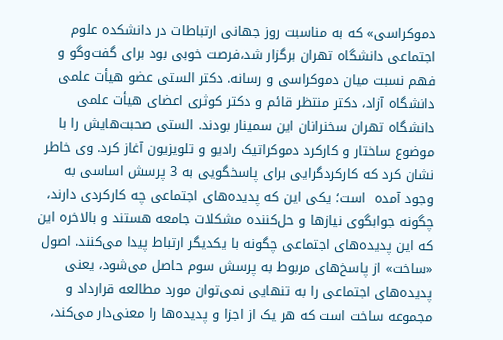دموکراسی» که به مناسبت روز جهانی ارتباطات در دانشکده علوم اجتماعی دانشگاه تهران برگزار شد،‌فرصت خوبی بود برای گفت‌وگو و فهم نسبت میان دموکراسی و رسانه. دکتر الستی عضو هیأت علمی دانشگاه آزاد، دکتر منتظر قائم و دکتر کوثری اعضای هیأت علمی دانشگاه تهران سخنرانان این سمینار بودند. الستی صحبت‌هایش را با موضوع ساختار و کارکرد دموکراتیک رادیو و تلویزیون آغاز کرد. وی خاطر نشان‌ کرد که کارکردگرایی برای پاسخگویی به 3 پرسش اساسی به وجود آمده  ‌است؛ یکی این که پدیده‌های اجتماعی چه کارکردی دارند، چگونه جوابگوی نیازها و حل‌کننده مشکلات جامعه هستند و بالاخره این که این پدیده‌های اجتماعی چگونه با یکدیگر ارتباط پیدا می‌کنند. اصول «ساخت» از پاسخ‌های مربوط به پرسش سوم حاصل‌ می‌شود، یعنی پدیده‌های اجتماعی را به تنهایی نمی‌توان مورد مطالعه قرارداد و مجموعه ساخت است که هر یک از اجزا و پدیده‌ها را معنی‌دار می‌کند،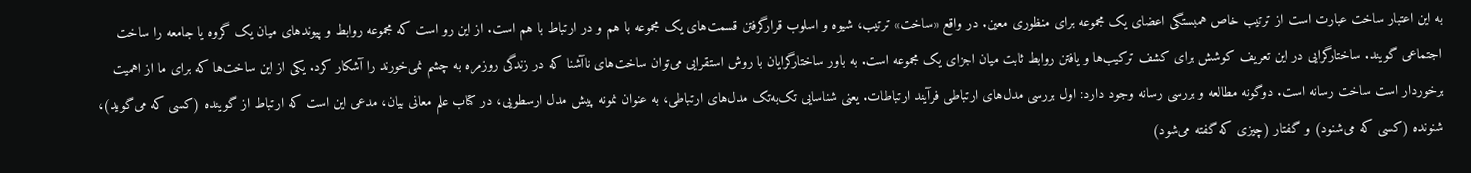به این اعتبار ساخت عبارت‌ است از ترتیب خاص همبستگی اعضای یک مجموعه برای منظوری معین. در واقع «ساخت» ترتیب، شیوه و اسلوب قرارگرفتن قسمت‌های یک مجموعه با هم و در ارتباط با هم است. از این رو است که مجموعه روابط و پیوندهای میان یک گروه یا جامعه را ساخت اجتماعی گویند. ساختارگرایی در این تعریف کوشش برای کشف ترکیب‌ها و یافتن روابط ثابت میان اجزای یک مجموعه است. به باور ساختارگرایان با روش استقرایی می‌توان ساخت‌های ناآشنا که در زندگی روزمره به چشم نمی‌خورند را آشکار کرد. یکی از این ساخت‌ها که برای ما از اهمیت برخوردار است ساخت رسانه است. دوگونه مطالعه و بررسی رسانه وجود دارد: اول بررسی مدل‌های ارتباطی فرآیند ارتباطات. یعنی شناسایی تک‌به‌تک مدل‌های ارتباطی، به عنوان نمونه پیش مدل ارسطویی، در کتاب علم معانی بیان، مدعی این است که ارتباط از گوینده (کسی که می‌گوید)، شنونده (کسی که می‌شنود) و گفتار (چیزی که گفته ‌می‌شود)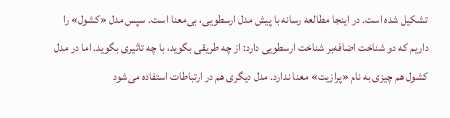تشکیل شده‌ است. در اینجا مطالعه رسانه با پیش مدل ارسطویی،‌ بی‌معنا است. سپس مدل «کشول» را داریم که دو شناخت اضافه‌بر شناخت ارسطویی دارد: از چه طریقی بگوید، با چه تاثیری بگوید. اما در مدل کشول هم‌ چیزی به نام «پرازیت» معنا ندارد. مدل دیگری هم در ارتباطات استفاده‌ می‌شود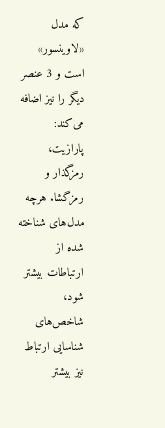که مدل «لاوینسور» است و 3 عنصر دیگر را نیز اضافه می‌کند: پارازیت، رمزگذار و رمزگشا. هرچه مدل‌های شناخته‌ شده از ارتباطات بیشتر شود، شاخص‌های شناسایی ارتباط نیز بیشتر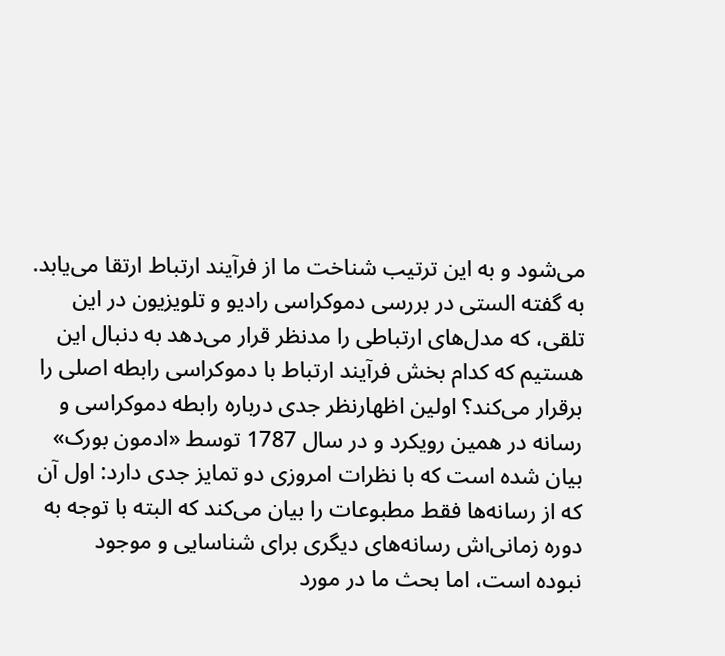می‌شود و به این ترتیب شناخت ما از فرآیند ارتباط ارتقا می‌یابد. به گفته الستی در بررسی دموکراسی رادیو و تلویزیون در این تلقی، که مدل‌های ارتباطی را مدنظر قرار می‌دهد به دنبال این هستیم که کدام بخش فرآیند ارتباط با دموکراسی رابطه اصلی را برقرار می‌کند؟ اولین اظهارنظر جدی درباره رابطه دموکراسی و رسانه در همین رویکرد و در سال 1787 توسط «ادمون بورک» بیان شده‌ است که با نظرات امروزی دو تمایز جدی دارد: اول آن که از رسانه‌ها فقط مطبوعات را بیان می‌کند که البته با توجه به دوره زمانی‌اش رسانه‌های دیگری برای شناسایی و موجود نبوده ‌است، اما بحث ما در مورد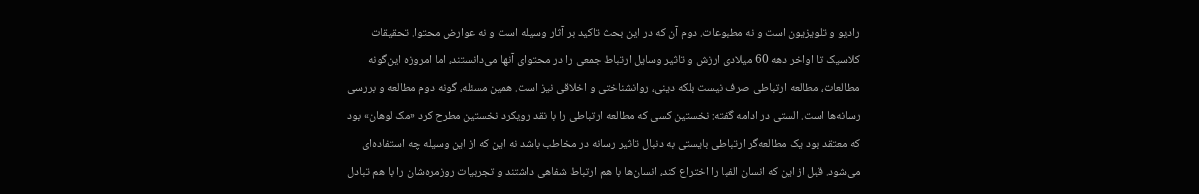رادیو و تلویزیون است و نه مطبوعات. دوم آن که در این بحث تاکید بر آثار وسیله است و نه عوارض محتوا. تحقیقات کلاسیک تا اواخر دهه 60 میلادی ارزش و تاثیر وسایل ارتباط جمعی را در محتوای آنها می‌دانستند، اما امروزه این‌گونه مطالعات،‌ مطالعه ارتباطی صرف نیست بلکه دینی، روانشناختی و اخلاقی نیز است. همین مسئله، گونه دوم مطالعه و بررسی رسانه‌ها است. الستی در ادامه گفته: نخستین کسی که مطالعه ارتباطی را با نقد رویکرد نخستین مطرح کرد «مک لوهان» بود که معتقد بود یک مطالعه‌گر ارتباطی بایستی به دنبال تاثیر رسانه در مخاطب باشد نه این که از این وسیله چه استفاده‌ای می‌شود. قبل از این که انسان الفبا را اختراع کند، انسان‌ها با هم ارتباط شفاهی داشتند و تجربیات روزمره‌شان را با هم تبادل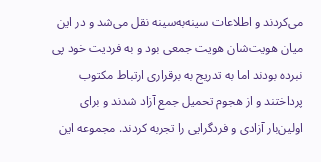می‌کردند و اطلاعات سینه‌به‌سینه نقل می‌شد و در این میان هویت‌شان هویت جمعی بود و به فردیت خود پی نبرده‌ بودند اما به تدریج به برقراری ارتباط مکتوب پرداختند و از هجوم تحمیل جمع آزاد شدند و برای اولین‌بار آزادی و فردگرایی را تجربه کردند. مجموعه این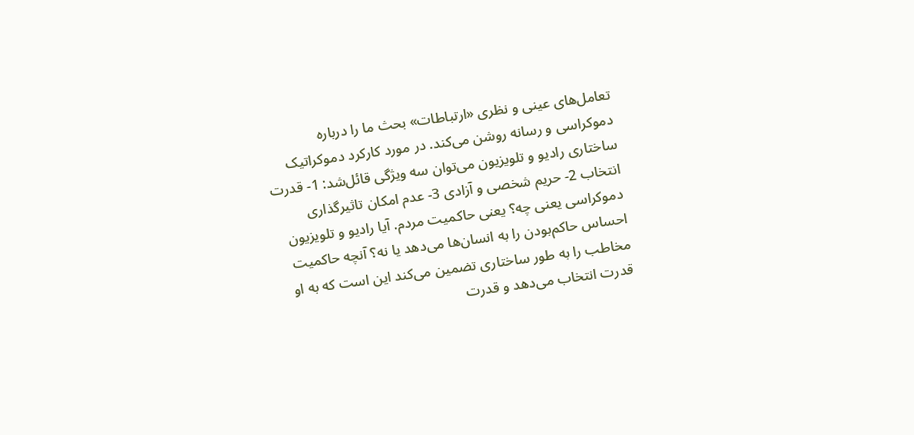تعامل‌های عینی و نظری «ارتباطات» بحث ما را درباره دموکراسی و رسانه روشن می‌کند. در مورد کارکرد دموکراتیک ساختاری رادیو و تلویزیون می‌توان سه ویژگی قائل‌شد: 1- قدرت انتخاب 2- حریم شخصی و آزادی 3- عدم امکان تاثیرگذاری
دموکراسی یعنی چه؟ یعنی حاکمیت مردم. آیا رادیو و تلویزیون احساس حاکم‌بودن را به انسان‌ها می‌دهد یا نه؟ آنچه حاکمیت مخاطب را به طور ساختاری تضمین می‌کند این است که به او قدرت انتخاب می‌دهد و قدرت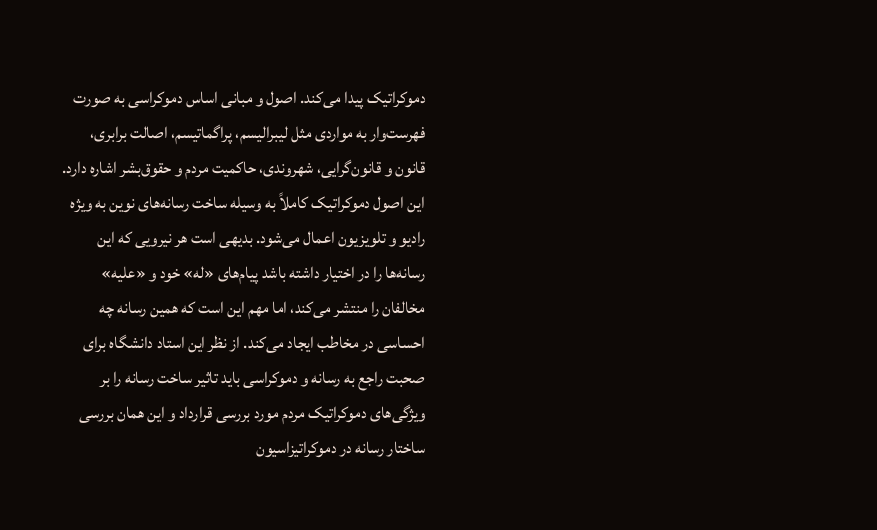دموکراتیک پیدا می‌کند. اصول و مبانی اساس دموکراسی به صورت فهرست‌وار به مواردی مثل لیبرالیسم، پراگماتیسم، اصالت برابری، قانون و قانون‌گرایی، شهروندی، حاکمیت مردم و حقوق‌بشر اشاره دارد. این اصول دموکراتیک کاملاً به وسیله ساخت رسانه‌های نوین به ویژه رادیو و تلویزیون اعمال می‌شود. بدیهی‌ است هر نیرویی که این رسانه‌ها را در اختیار داشته ‌باشد پیام‌های «له» خود و «علیه» مخالفان را منتشر می‌کند، اما مهم این است که همین رسانه چه احساسی در مخاطب ایجاد می‌کند. از نظر این استاد دانشگاه برای صحبت راجع به رسانه و دموکراسی باید تاثیر ساخت رسانه را بر ویژگی‌های دموکراتیک مردم مورد بررسی قرارداد و این همان بررسی ساختار رسانه در دموکراتیزاسیون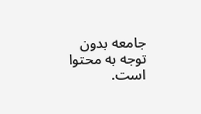جامعه بدون توجه به محتوا است.